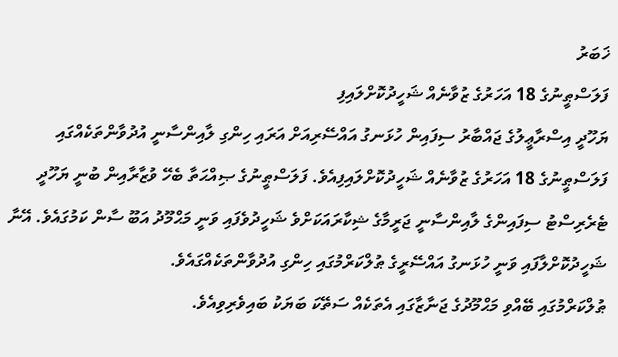ޚަބަރު
ފަލަސްޠީނުގެ 18 އަހަރުގެ ޒުވާނެއް ޝަހީދުކޮށްލައިފި
ޔަހޫދީ އިސްރާޢީލުގެ ޖައްބާރު ސިފައިން ހުޅަނގު އައްސޭރިއަށް އަރައި ހިންގި ލާއިންސާނީ އުދުވާންތަކެއްގައި ފަލަސްޠީނުގެ 18 އަހަރުގެ ޒުވާނެއް ޝަހީދުކޮށްލައިފިއެވެ. ފަލަސްޠީނުގެ ޞިއްޙަތާ ބެހޭ ވުޒާރާއިން ބުނީ ޔަހޫދީ ޓެރެރިސްޓު ސިފައިންގެ ލާއިންސާނީ ޖަރީމާގެ ޝިކާރައަކަށްވެ ޝަހީދުވެފައި ވަނީ މަޙްމޫދު އަބޫ ސާން ކަމުގައެވެ. އޭނާ ޝަހީދުކޮށްލާފައި ވަނީ ހުޅަނގު އައްސޭރީގެ ޠުލްކަރްމުގައި ހިންގި އުދުވާންތަކެއްގައެވެ.
ޠުލްކަރްމުގައި ބޭއްވި މަޙްމޫދުގެ ޖަނާޒާގައި އެތަކެއް ސަތޭކަ ބަޔަކު ބައިވެރިވިއެވެ.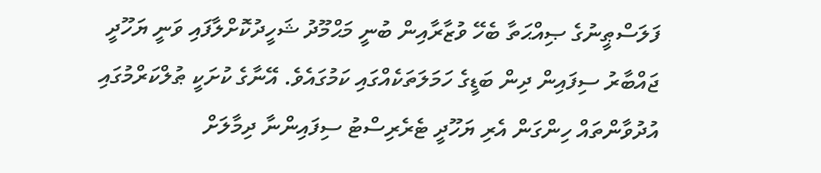ފަލަސްޠީނުގެ ޞިއްޙަތާ ބެހޭ ވުޒާރާއިން ބުނީ މަޙްމޫދު ޝަހީދުކޮށްލާފައި ވަނީ ޔަހޫދީ ޖައްބާރު ސިފައިން ދިން ބަޑީގެ ހަމަލަތަކެއްގައި ކަމުގައެވެ. އޭނާގެ ކުށަކީ ޠުލްކަރްމުގައި އުދުވާންތައް ހިންގަން އެރި ޔަހޫދީ ޓެރެރިސްޓު ސިފައިންނާ ދިމާލަށް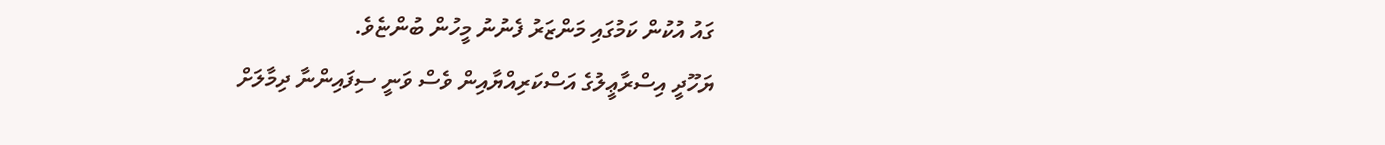ގައު އުކުން ކަމުގައި މަންޒަރު ފެނުނު މީހުން ބުންޏެވެ.
ޔަހޫދީ އިސްރާޢީލުގެ އަސްކަރިއްޔާއިން ވެސް ވަނީ ސިފައިންނާ ދިމާލަށް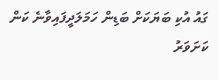ގައު އުކި ބަޔަކަށް ބަޑިން ހަމަލަދީފައިވާނެ ކަން ކަށަވަރު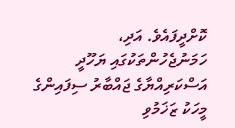ކޮށްދީފައެވެ. އަދި، ހަމަނުޖެހުންތަކުގައި ޔަހޫދީ އަސްކަރިއްޔާގެ ޖައްބާރު ސިފައިންގެ މީހަކު ޒަޚަމުވި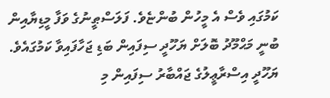ކަމުގައި ވެސް އެ މީހުން ބުންޏެވެ. ފަލަސްޠީނުގެ ވަފާ މީޑިޔާއިން ބުނީ މަޙްމޫދު ބޮލަށް ޔަހޫދީ ސިފައިން ބަޑި ޖަހާފައިވާ ކަމުގައެވެ.
ޔަހޫދީ އިސްރާޢީލުގެ ޖައްބާރު ސިފައިން މި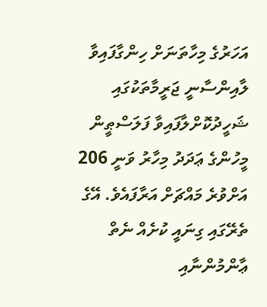އަހަރުގެ މިހާތަނަށް ހިންގާފައިވާ ލާއިންސާނީ ޖަރީމާތަކުގައި ޝަހީދުކޮށްލާފައިވާ ފަލަސްޠީން މީހުންގެ ޢަދަދު މިހާރު ވަނީ 206 އަށްވުރެ މައްޗަށް އަރާފައެވެ. އޭގެ ތެރޭގައި ގިނައީ ކުށެއް ނެތް ޢާންމުންނާއި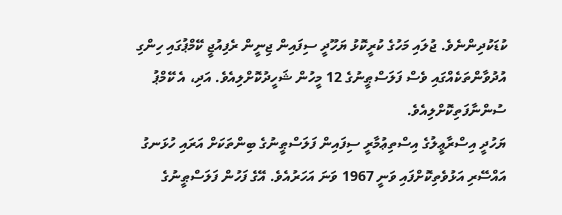ކުޑަކުދިންނެވެ. ޖުލައި މަހުގެ ކުރީކޮޅު ޔަހޫދީ ސިފައިން ޖިނީން ރެފިއުޖީ ކޭމްޕުގައި ހިންގި އުދުވާންތަކެއްގައި ވެސް ފަލަސްޠީނުގެ 12 މީހުން ޝަހީދުކޮށްލިއެވެ. އަދި، އެ ކޭމްޕު ސުންނާފަތިކޮށްލިއެވެ.
ޔަހުދީ އިސްރާޢީލުގެ އިސްތިޢުމާރީ ސިފައިން ފަލަސްޠީނުގެ ބިންތަކަށް އަރައި ހުޅަނގު އައްސޭރި އަޅުވެތިކޮށްފައި ވަނީ 1967 ވަނަ އަހަރުއެވެ. އޭގެ ފަހުން ފަލަސްޠީނުގެ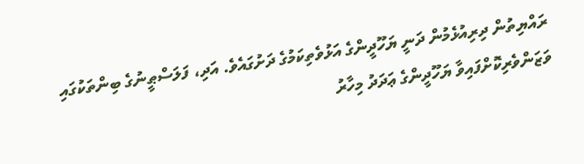ރައްޔިތުން ދިރިއުޅެމުން ދަނީ ޔަހޫދީންގެ އަޅުވެތިކަމުގެ ދަށުގައެވެ. އަދި، ފަލަސްޠީނުގެ ބިންތަކުގައި ވަޒަންވެރިކޮށްފައިވާ ޔަހޫދީންގެ ޢަދަދު މިހާރު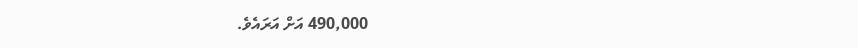490,000 އަށް އަރައެވެ.